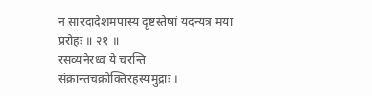न सारदादेशमपास्य दृष्टस्तेषां यदन्यत्र मया प्ररोहः ॥ २१ ॥
रसव्यनेरध्व ये चरन्ति संक्रान्तचक्रोक्तिरहस्यमुद्राः ।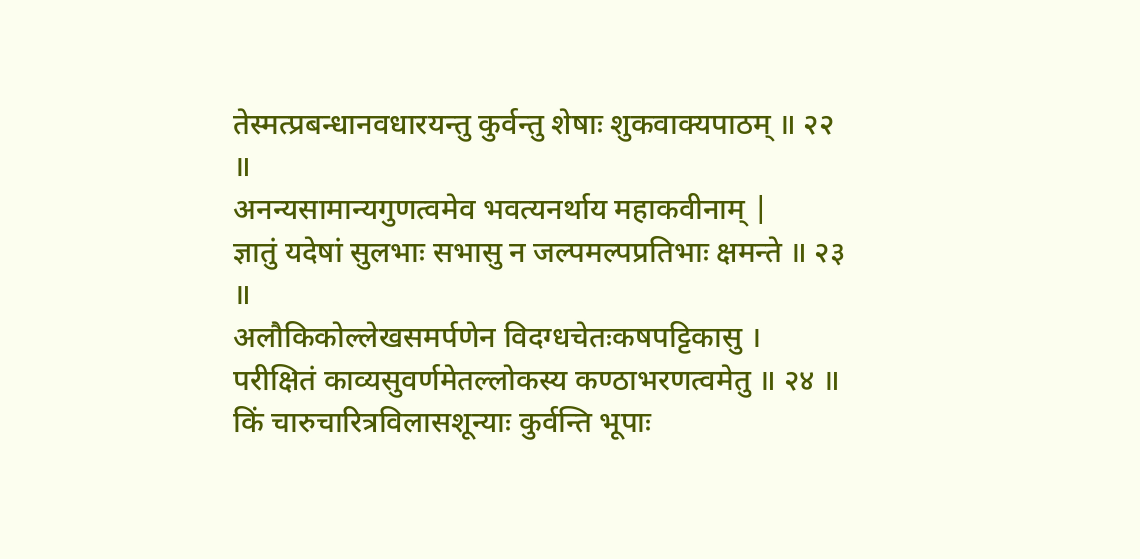तेस्मत्प्रबन्धानवधारयन्तु कुर्वन्तु शेषाः शुकवाक्यपाठम् ॥ २२ ॥
अनन्यसामान्यगुणत्वमेव भवत्यनर्थाय महाकवीनाम् |
ज्ञातुं यदेषां सुलभाः सभासु न जल्पमल्पप्रतिभाः क्षमन्ते ॥ २३ ॥
अलौकिकोल्लेखसमर्पणेन विदग्धचेतःकषपट्टिकासु ।
परीक्षितं काव्यसुवर्णमेतल्लोकस्य कण्ठाभरणत्वमेतु ॥ २४ ॥
किं चारुचारित्रविलासशून्याः कुर्वन्ति भूपाः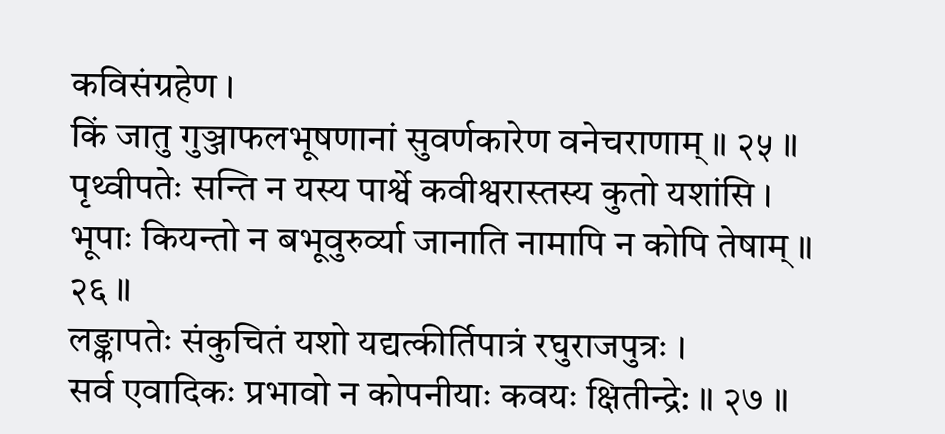कविसंग्रहेण ।
किं जातु गुञ्जाफलभूषणानां सुवर्णकारेण वनेचराणाम् ॥ २५ ॥
पृथ्वीपतेः सन्ति न यस्य पार्श्वे कवीश्वरास्तस्य कुतो यशांसि ।
भूपाः कियन्तो न बभूवुरुर्व्या जानाति नामापि न कोपि तेषाम् ॥ २६ ॥
लङ्कापतेः संकुचितं यशो यद्यत्कीर्तिपात्रं रघुराजपुत्रः ।
सर्व एवादिकः प्रभावो न कोपनीयाः कवयः क्षितीन्द्रे: ॥ २७ ॥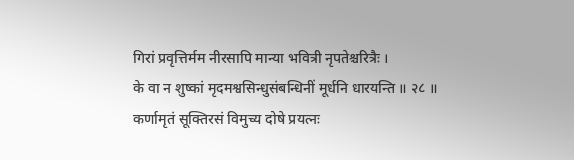गिरां प्रवृत्तिर्मम नीरसापि मान्या भवित्री नृपतेश्चरित्रैः ।
के वा न शुष्कां मृदमश्वसिन्धुसंबन्धिनीं मूर्धनि धारयन्ति ॥ २८ ॥
कर्णामृतं सूक्तिरसं विमुच्य दोषे प्रयत्नः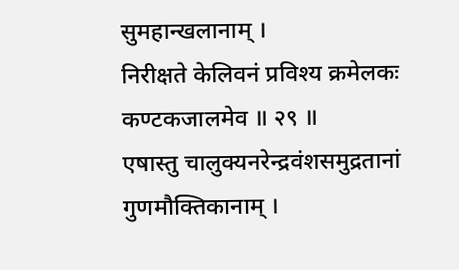सुमहान्खलानाम् ।
निरीक्षते केलिवनं प्रविश्य क्रमेलकः कण्टकजालमेव ॥ २९ ॥
एषास्तु चालुक्यनरेन्द्रवंशसमुद्रतानां गुणमौक्तिकानाम् ।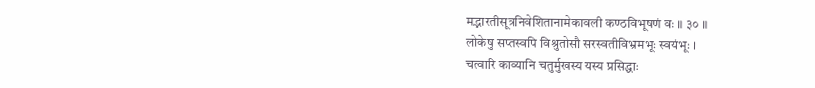मद्भारतीसूत्रनिवेशितानामेकावली कण्ठविभूषणं वः ॥ ३० ॥
लोकेषु सप्तस्वपि विश्रुतोसौ सरस्वतीविभ्रमभूः स्वयंभूः ।
चत्वारि काव्यानि चतुर्मुखस्य यस्य प्रसिद्धाः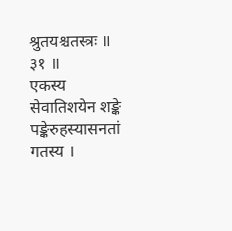श्रुतयश्चतस्त्रः ॥ ३१ ॥
एकस्य सेवातिशयेन शङ्के पङ्केरुहस्यासनतां गतस्य ।